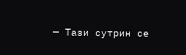— Тази сутрин се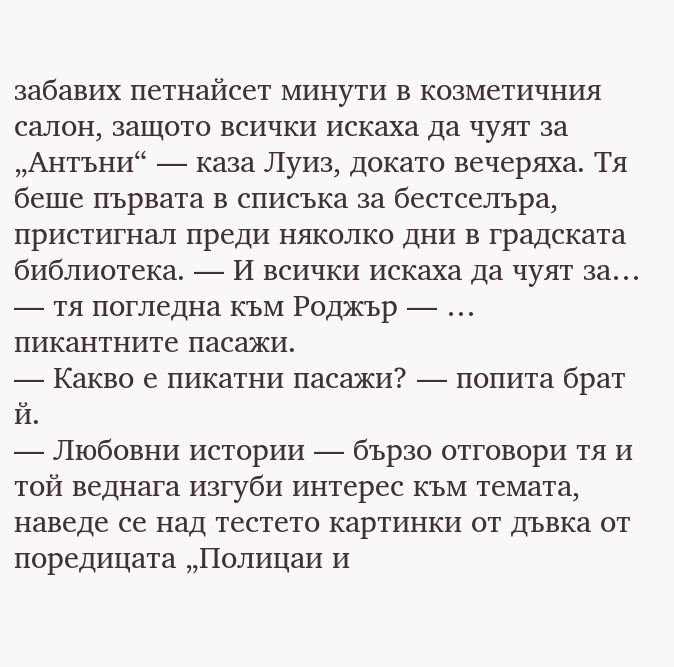забавих петнайсет минути в козметичния салон, защото всички искаха да чуят за „Антъни“ — каза Луиз, докато вечеряха. Тя беше първата в списъка за бестселъра, пристигнал преди няколко дни в градската библиотека. — И всички искаха да чуят за… — тя погледна към Роджър — … пикантните пасажи.
— Какво е пикатни пасажи? — попита брат й.
— Любовни истории — бързо отговори тя и той веднага изгуби интерес към темата, наведе се над тестето картинки от дъвка от поредицата „Полицаи и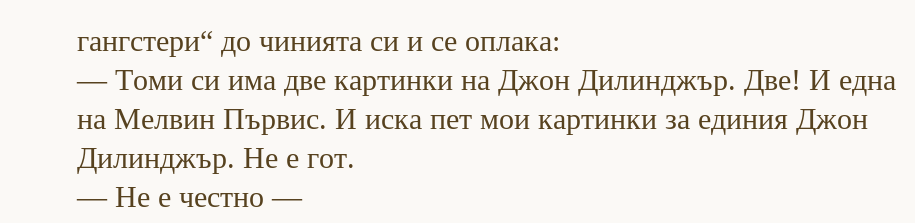гангстери“ до чинията си и се оплака:
— Томи си има две картинки на Джон Дилинджър. Две! И една на Мелвин Първис. И иска пет мои картинки за единия Джон Дилинджър. Не е гот.
— Не е честно —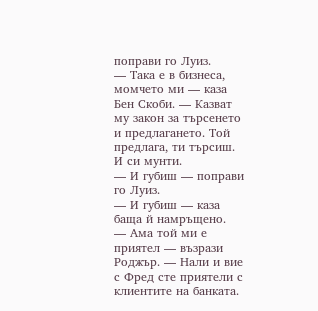поправи го Луиз.
— Така е в бизнеса, момчето ми — каза Бен Скоби. — Казват му закон за търсенето и предлагането. Той предлага, ти търсиш. И си мунти.
— И губиш — поправи го Луиз.
— И губиш — каза баща й намръщено.
— Ама той ми е приятел — възрази Роджър. — Нали и вие с Фред сте приятели с клиентите на банката.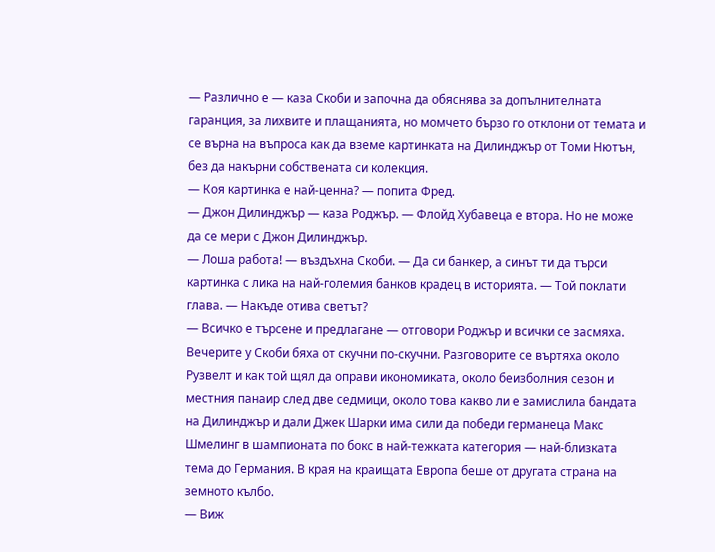— Различно е — каза Скоби и започна да обяснява за допълнителната гаранция, за лихвите и плащанията, но момчето бързо го отклони от темата и се върна на въпроса как да вземе картинката на Дилинджър от Томи Нютън, без да накърни собствената си колекция.
— Коя картинка е най-ценна? — попита Фред.
— Джон Дилинджър — каза Роджър. — Флойд Хубавеца е втора. Но не може да се мери с Джон Дилинджър.
— Лоша работа! — въздъхна Скоби. — Да си банкер, а синът ти да търси картинка с лика на най-големия банков крадец в историята. — Той поклати глава. — Накъде отива светът?
— Всичко е търсене и предлагане — отговори Роджър и всички се засмяха.
Вечерите у Скоби бяха от скучни по-скучни. Разговорите се въртяха около Рузвелт и как той щял да оправи икономиката, около беизболния сезон и местния панаир след две седмици, около това какво ли е замислила бандата на Дилинджър и дали Джек Шарки има сили да победи германеца Макс Шмелинг в шампионата по бокс в най-тежката категория — най-близката тема до Германия. В края на краищата Европа беше от другата страна на земното кълбо.
— Виж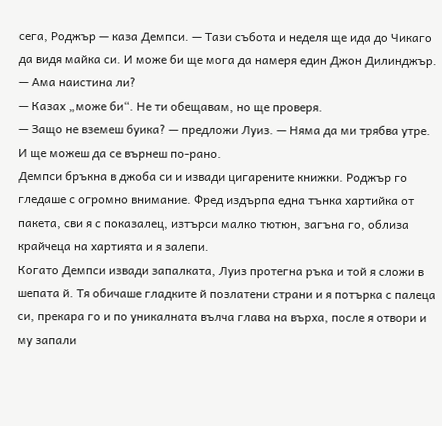сега, Роджър — каза Демпси. — Тази събота и неделя ще ида до Чикаго да видя майка си. И може би ще мога да намеря един Джон Дилинджър.
— Ама наистина ли?
— Казах „може би“. Не ти обещавам, но ще проверя.
— Защо не вземеш буика? — предложи Луиз. — Няма да ми трябва утре. И ще можеш да се върнеш по-рано.
Демпси бръкна в джоба си и извади цигарените книжки. Роджър го гледаше с огромно внимание. Фред издърпа една тънка хартийка от пакета, сви я с показалец, изтърси малко тютюн, загъна го, облиза крайчеца на хартията и я залепи.
Когато Демпси извади запалката, Луиз протегна ръка и той я сложи в шепата й. Тя обичаше гладките й позлатени страни и я потърка с палеца си, прекара го и по уникалната вълча глава на върха, после я отвори и му запали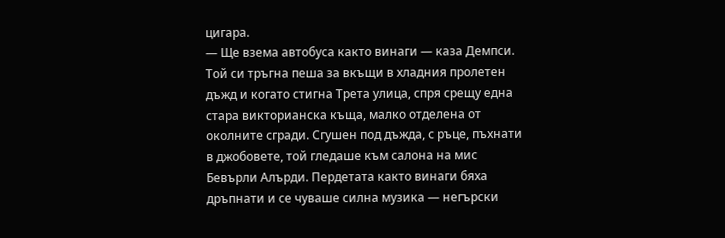цигара.
— Ще взема автобуса както винаги — каза Демпси.
Той си тръгна пеша за вкъщи в хладния пролетен дъжд и когато стигна Трета улица, спря срещу една стара викторианска къща, малко отделена от околните сгради. Сгушен под дъжда, с ръце, пъхнати в джобовете, той гледаше към салона на мис Бевърли Алърди. Пердетата както винаги бяха дръпнати и се чуваше силна музика — негърски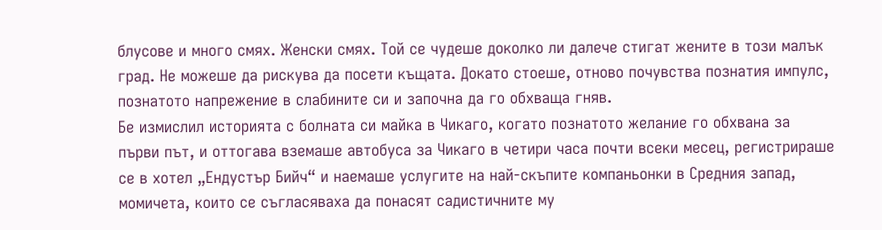блусове и много смях. Женски смях. Той се чудеше доколко ли далече стигат жените в този малък град. Не можеше да рискува да посети къщата. Докато стоеше, отново почувства познатия импулс, познатото напрежение в слабините си и започна да го обхваща гняв.
Бе измислил историята с болната си майка в Чикаго, когато познатото желание го обхвана за първи път, и оттогава вземаше автобуса за Чикаго в четири часа почти всеки месец, регистрираше се в хотел „Ендустър Бийч“ и наемаше услугите на най-скъпите компаньонки в Средния запад, момичета, които се съгласяваха да понасят садистичните му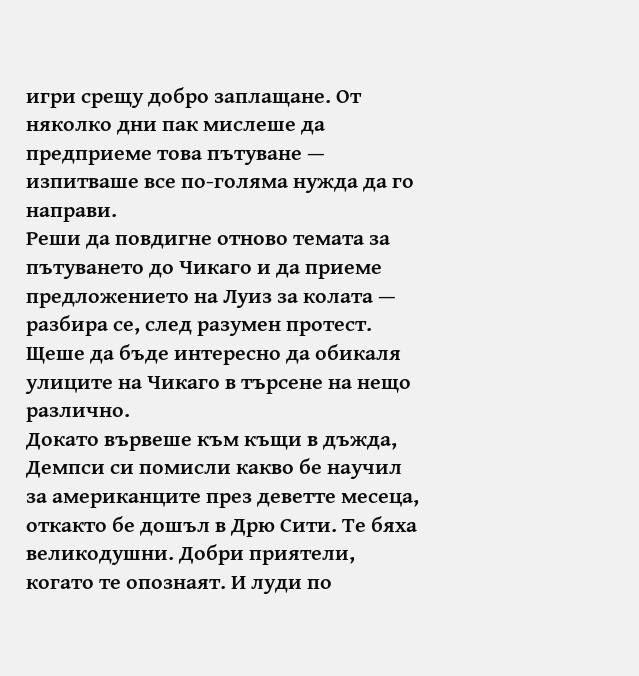игри срещу добро заплащане. От няколко дни пак мислеше да предприеме това пътуване — изпитваше все по-голяма нужда да го направи.
Реши да повдигне отново темата за пътуването до Чикаго и да приеме предложението на Луиз за колата — разбира се, след разумен протест. Щеше да бъде интересно да обикаля улиците на Чикаго в търсене на нещо различно.
Докато вървеше към къщи в дъжда, Демпси си помисли какво бе научил за американците през деветте месеца, откакто бе дошъл в Дрю Сити. Те бяха великодушни. Добри приятели, когато те опознаят. И луди по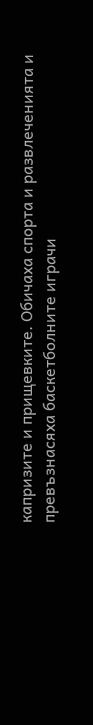капризите и прищевките. Обичаха спорта и развлеченията и превъзнасяха баскетболните играчи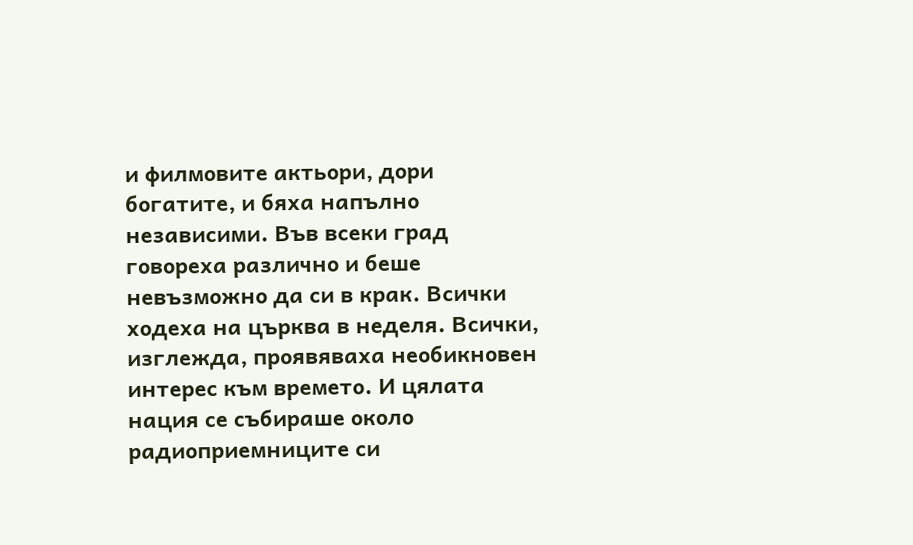и филмовите актьори, дори богатите, и бяха напълно независими. Във всеки град говореха различно и беше невъзможно да си в крак. Всички ходеха на църква в неделя. Всички, изглежда, проявяваха необикновен интерес към времето. И цялата нация се събираше около радиоприемниците си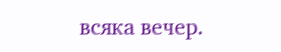всяка вечер.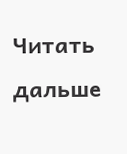Читать дальше